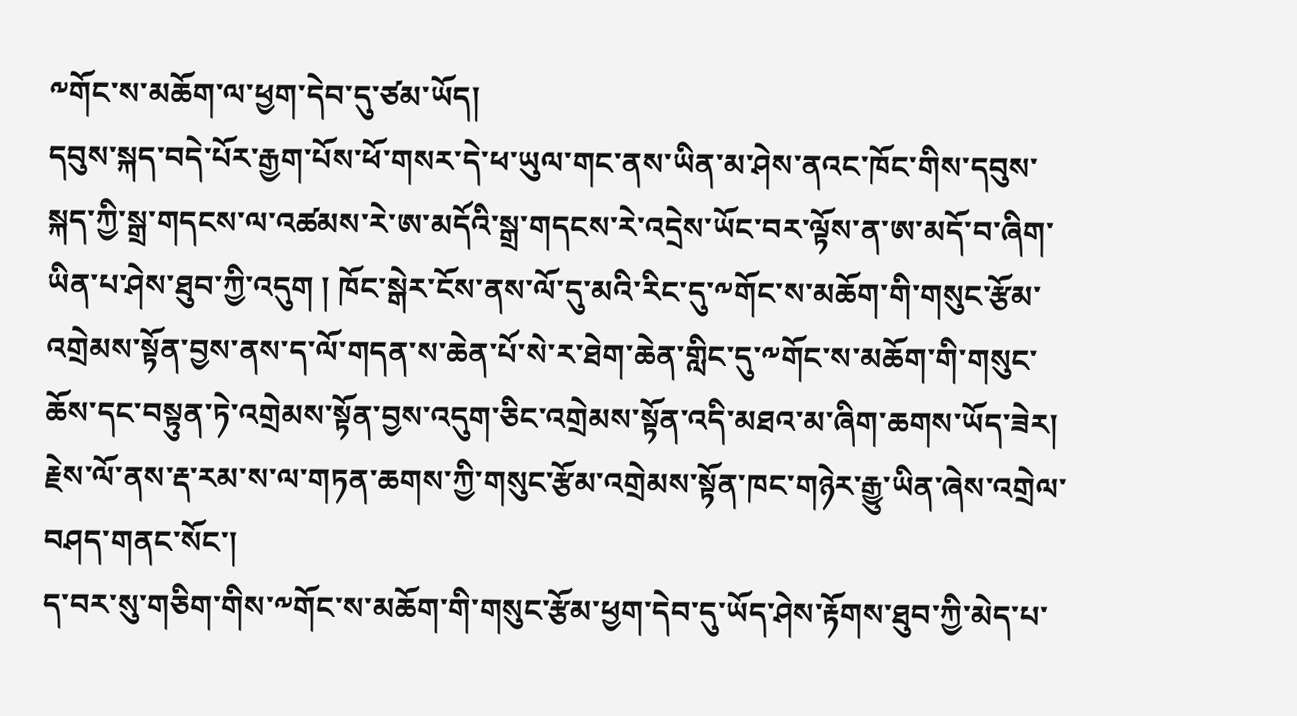༸གོང་ས་མཆོག་ལ་ཕྱག་དེབ་དུ་ཙམ་ཡོད།
དབུས་སྐད་བདེ་པོར་རྒྱག་པོས་ཕོ་གསར་དེ་ཕ་ཡུལ་གང་ནས་ཡིན་མ་ཤེས་ནའང་ཁོང་གིས་དབུས་སྐད་ཀྱི་སྒྲ་གདངས་ལ་འཚམས་རེ་ཨ་མདོའི་སྒྲ་གདངས་རེ་འདྲེས་ཡོང་བར་ལྟོས་ན་ཨ་མདོ་བ་ཞིག་ཡིན་པ་ཤེས་ཐུབ་ཀྱི་འདུག ། ཁོང་སྒེར་ངོས་ནས་ལོ་དུ་མའི་རིང་དུ་༸གོང་ས་མཆོག་གི་གསུང་རྩོམ་འགྲེམས་སྟོན་བྱས་ནས་ད་ལོ་གདན་ས་ཆེན་པོ་སེ་ར་ཐེག་ཆེན་གླིང་དུ་༸གོང་ས་མཆོག་གི་གསུང་ཆོས་དང་བསྟུན་ཏེ་འགྲེམས་སྟོན་བྱས་འདུག་ཅིང་འགྲེམས་སྟོན་འདི་མཐའ་མ་ཞིག་ཆགས་ཡོད་ཟེར། རྗེས་ལོ་ནས་རྡ་རམ་ས་ལ་གཏན་ཆགས་ཀྱི་གསུང་རྩོམ་འགྲེམས་སྟོན་ཁང་གཉེར་རྒྱུ་ཡིན་ཞེས་འགྲེལ་བཤད་གནང་སོང་།
ད་བར་སུ་གཅིག་གིས་༸གོང་ས་མཆོག་གི་གསུང་རྩོམ་ཕྱག་དེབ་དུ་ཡོད་ཤེས་རྟོགས་ཐུབ་ཀྱི་མེད་པ་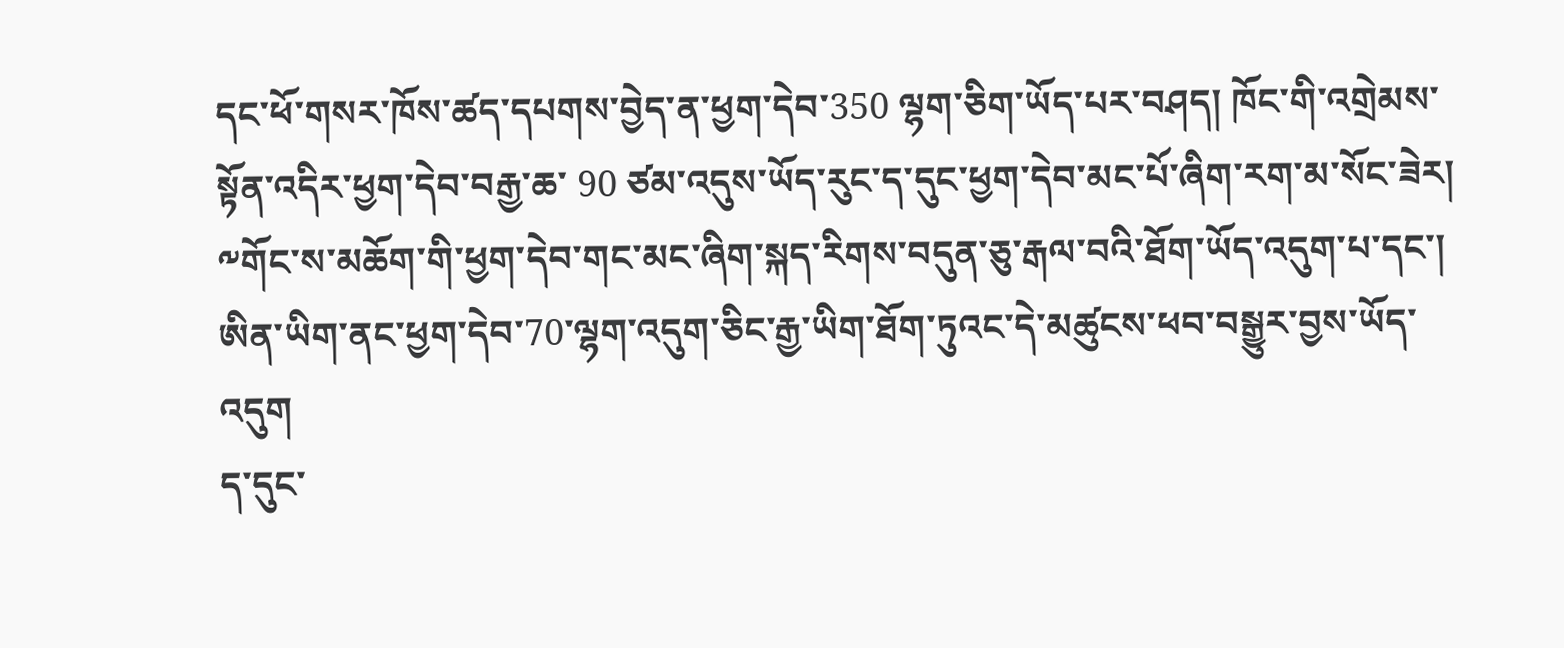དང་ཕོ་གསར་ཁོས་ཚད་དཔགས་བྱེད་ན་ཕྱག་དེབ་350 ལྷག་ཅིག་ཡོད་པར་བཤད། ཁོང་གི་འགྲེམས་སྟོན་འདིར་ཕྱག་དེབ་བརྒྱ་ཆ་ 90 ཙམ་འདུས་ཡོད་རུང་ད་དུང་ཕྱག་དེབ་མང་པོ་ཞིག་རག་མ་སོང་ཟེར།
༸གོང་ས་མཆོག་གི་ཕྱག་དེབ་གང་མང་ཞིག་སྐད་རིགས་བདུན་ཅུ་རྒལ་བའི་ཐོག་ཡོད་འདུག་པ་དང་། ཨིན་ཡིག་ནང་ཕྱག་དེབ་70་ལྷག་འདུག་ཅིང་རྒྱ་ཡིག་ཐོག་ཏུའང་དེ་མཚུངས་ཕབ་བསྒྱུར་བྱས་ཡོད་འདུག
ད་དུང་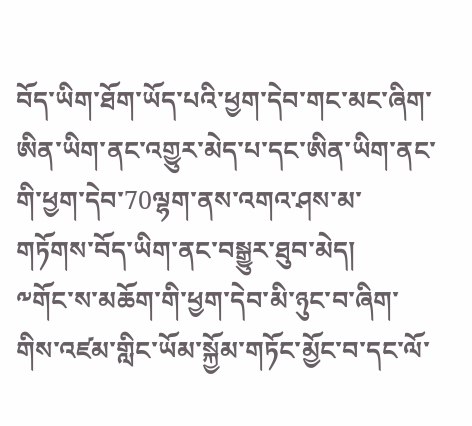བོད་ཡིག་ཐོག་ཡོད་པའི་ཕྱག་དེབ་གང་མང་ཞིག་ཨིན་ཡིག་ནང་འགྱུར་མེད་པ་དང་ཨིན་ཡིག་ནང་གི་ཕྱག་དེབ་70ལྷག་ནས་འགའ་ཤས་མ་གཏོགས་བོད་ཡིག་ནང་བསྒྱུར་ཐུབ་མེད།
༸གོང་ས་མཆོག་གི་ཕྱག་དེབ་མི་ཉུང་བ་ཞིག་གིས་འཛམ་གླིང་ཡོམ་སྐྱོམ་གཏོང་མྱོང་བ་དང་ལོ་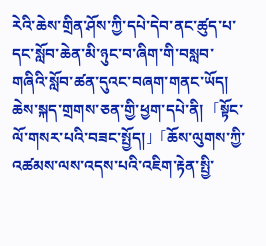རེའི་ཆེས་གྲིན་ཤོས་ཀྱི་དཔེ་དེབ་ནང་ཚུད་པ་དང་སློབ་ཆེན་མི་ཉུང་བ་ཞིག་གི་བསླབ་གཞིའི་སློབ་ཚན་དུའང་བཞག་གནང་ཡོད།
ཆེས་སྐད་གྲགས་ཅན་གྱི་ཕྱག་དཔེ་ནི།  「སྟོང་ལོ་གསར་པའི་བཟང་སྤྱོད།」 「ཆོས་ལུགས་ཀྱི་འཚམས་ལས་འདས་པའི་འཇིག་རྟེན་སྤྱི་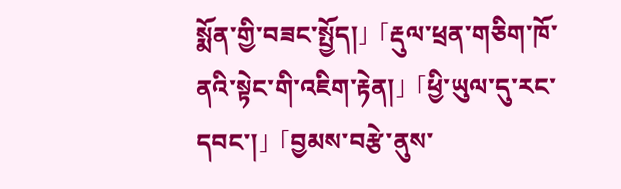སྨོན་གྱི་བཟང་སྤྱོད།」 「རྡུལ་ཕྲན་གཅིག་ཁོ་ནའི་སྟེང་གི་འཇིག་རྟེན།」 「ཕྱི་ཡུལ་དུ་རང་དབང་།」 「བྱམས་བརྩེ་ནུས་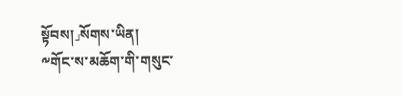སྟོབས།」སོགས་ཡིན།
༸གོང་ས་མཆོག་གི་གསུང་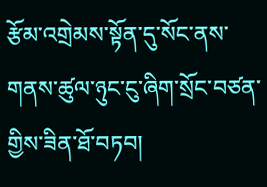རྩོམ་འགྲེམས་སྟོན་དུ་སོང་ནས་གནས་ཚུལ་ཉུང་ངུ་ཞིག་སྲོང་བཙན་གྱིས་ཟིན་ཐོ་བཏབ།